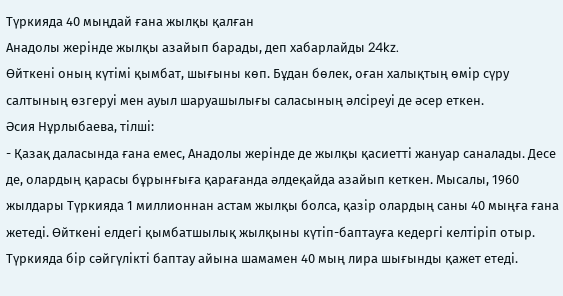Түркияда 40 мыңдай ғана жылқы қалған
Анадолы жерінде жылқы азайып барады, деп хабарлайды 24kz.
Өйткені оның күтімі қымбат, шығыны көп. Бұдан бөлек, оған халықтың өмір сүру салтының өзгеруі мен ауыл шаруашылығы саласының әлсіреуі де әсер еткен.
Әсия Нұрлыбаева, тілші:
- Қазақ даласында ғана емес, Анадолы жерінде де жылқы қасиетті жануар саналады. Десе де, олардың қарасы бұрынғыға қарағанда әлдеқайда азайып кеткен. Мысалы, 1960 жылдары Түркияда 1 миллионнан астам жылқы болса, қазір олардың саны 40 мыңға ғана жетеді. Өйткені елдегі қымбатшылық жылқыны күтіп-баптауға кедергі келтіріп отыр.
Түркияда бір сәйгүлікті баптау айына шамамен 40 мың лира шығынды қажет етеді.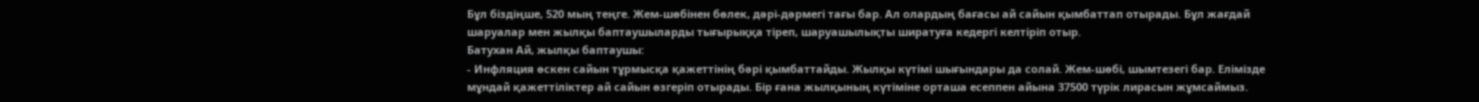Бұл біздіңше, 520 мың теңге. Жем-шөбінен бөлек, дәрі-дәрмегі тағы бар. Ал олардың бағасы ай сайын қымбаттап отырады. Бұл жағдай шаруалар мен жылқы баптаушыларды тығырыққа тіреп, шаруашылықты ширатуға кедергі келтіріп отыр.
Батухан Ай, жылқы баптаушы:
- Инфляция өскен сайын тұрмысқа қажеттінің бәрі қымбаттайды. Жылқы күтімі шығындары да солай. Жем-шөбі, шымтезегі бар. Елімізде мұндай қажеттіліктер ай сайын өзгеріп отырады. Бір ғана жылқының күтіміне орташа есеппен айына 37500 түрік лирасын жұмсаймыз.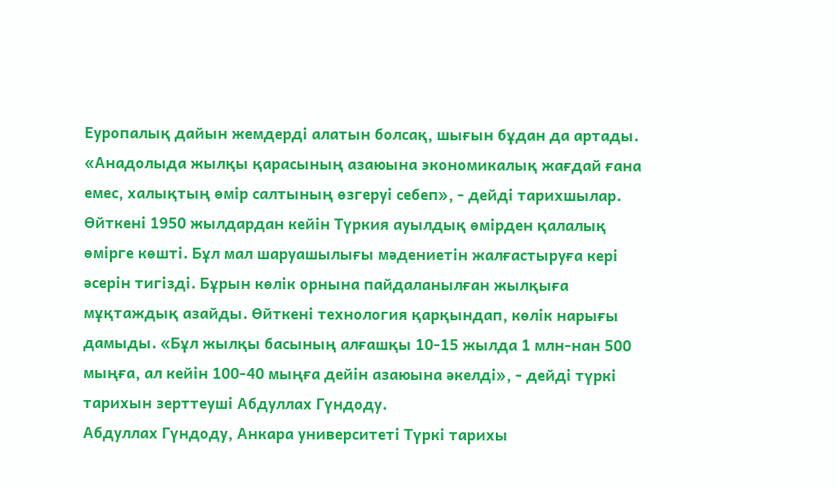Еуропалық дайын жемдерді алатын болсақ, шығын бұдан да артады.
«Анадолыда жылқы қарасының азаюына экономикалық жағдай ғана емес, халықтың өмір салтының өзгеруі себеп», - дейді тарихшылар. Өйткені 1950 жылдардан кейін Түркия ауылдық өмірден қалалық өмірге көшті. Бұл мал шаруашылығы мәдениетін жалғастыруға кері әсерін тигізді. Бұрын көлік орнына пайдаланылған жылқыға мұқтаждық азайды. Өйткені технология қарқындап, көлік нарығы дамыды. «Бұл жылқы басының алғашқы 10-15 жылда 1 млн-нан 500 мыңға, ал кейін 100-40 мыңға дейін азаюына әкелді», - дейді түркі тарихын зерттеуші Абдуллах Гүндоду.
Абдуллах Гүндоду, Анкара университеті Түркі тарихы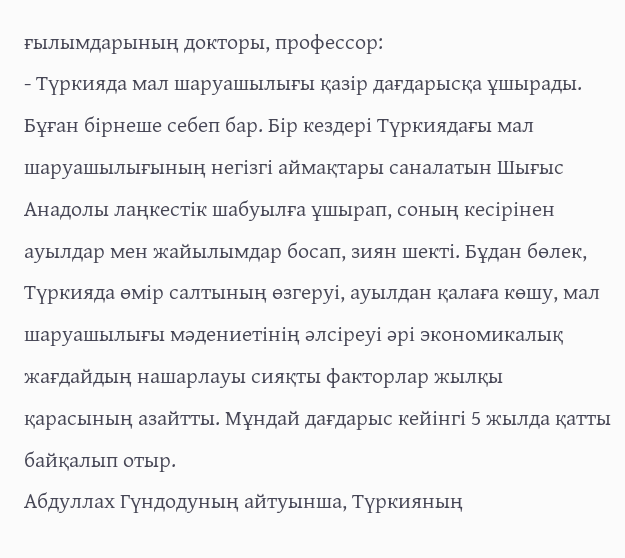ғылымдарының докторы, профессор:
- Түркияда мал шаруашылығы қазір дағдарысқа ұшырады. Бұған бірнеше себеп бар. Бір кездері Түркиядағы мал шаруашылығының негізгі аймақтары саналатын Шығыс Анадолы лаңкестік шабуылға ұшырап, соның кесірінен ауылдар мен жайылымдар босап, зиян шекті. Бұдан бөлек, Түркияда өмір салтының өзгеруі, ауылдан қалаға көшу, мал шаруашылығы мәдениетінің әлсіреуі әрі экономикалық жағдайдың нашарлауы сияқты факторлар жылқы қарасының азайтты. Мұндай дағдарыс кейінгі 5 жылда қатты байқалып отыр.
Абдуллах Гүндодуның айтуынша, Түркияның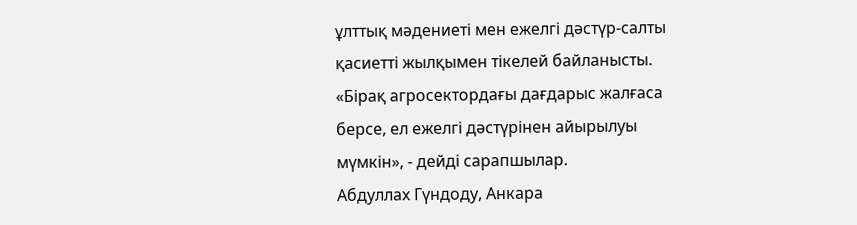ұлттық мәдениеті мен ежелгі дәстүр-салты қасиетті жылқымен тікелей байланысты. «Бірақ агросектордағы дағдарыс жалғаса берсе, ел ежелгі дәстүрінен айырылуы мүмкін», - дейді сарапшылар.
Абдуллах Гүндоду, Анкара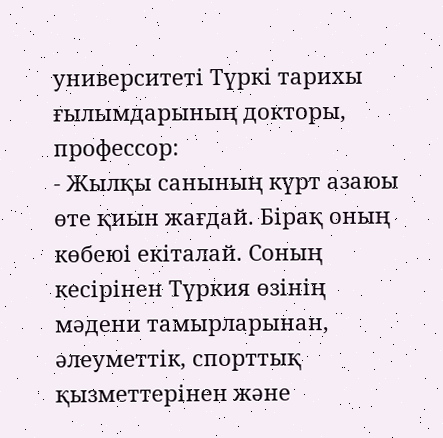университеті Түркі тарихы ғылымдарының докторы, профессор:
- Жылқы санының күрт азаюы өте қиын жағдай. Бірақ оның көбеюі екіталай. Соның кесірінен Түркия өзінің мәдени тамырларынан, әлеуметтік, спорттық қызметтерінен және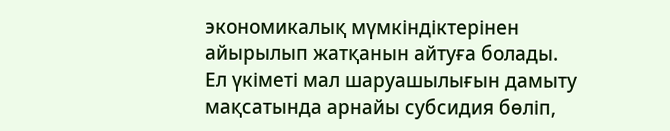экономикалық мүмкіндіктерінен айырылып жатқанын айтуға болады.
Ел үкіметі мал шаруашылығын дамыту мақсатында арнайы субсидия бөліп,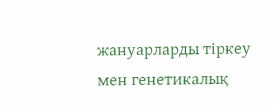жануарларды тіркеу мен генетикалық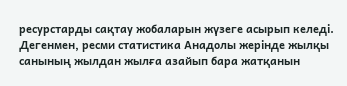ресурстарды сақтау жобаларын жүзеге асырып келеді. Дегенмен, ресми статистика Анадолы жерінде жылқы санының жылдан жылға азайып бара жатқанын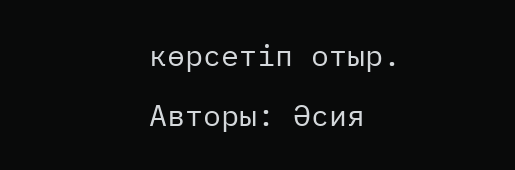көрсетіп отыр.
Авторы: Әсия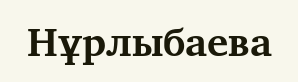Нұрлыбаева